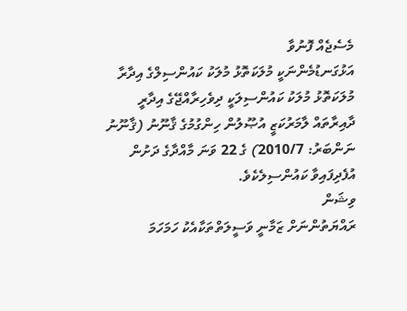މެސެޖެއް ފޮނުވާ
އަޅުގަނޑުމެންނަކީ މުލަކަތޮޅު މުލަކު ކައުންސިލްގެ އިދާރާ
މުލަކަތޮޅު މުލަކު ކައުންސިލަކީ ދިވެހިރާއްޖޭގެ އިދާރީ ދާއިރާތައް ލާމަރުކަޒީ އުޞޫލުން ހިންގުމުގެ ޤާނޫނު (ޤާނޫނު ނަންބަރު: 2010/7) ގެ 22 ވަނަ މާއްދާގެ ދަށުން އުފެދިފައިވާ ކައުންސިލެކެވެ.
ވިޝަން
ރައްޔަތުންނަށް ޒަމާނީ ވަސީލަތްތަކާއެކު ހަމަހަމަ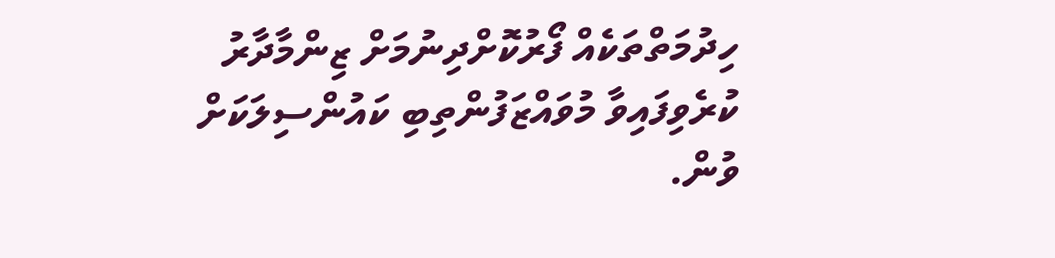ހިދުމަތްތަކެއް ފޯރުކޮށްދިނުމަށް ޒިންމާދާރު ކުރެވިފައިވާ މުވައްޒަފުންތިބި ކައުންސިލަކަށް ވުން.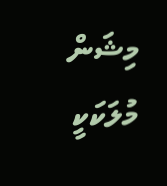މިޝަން
މުލަކަކީ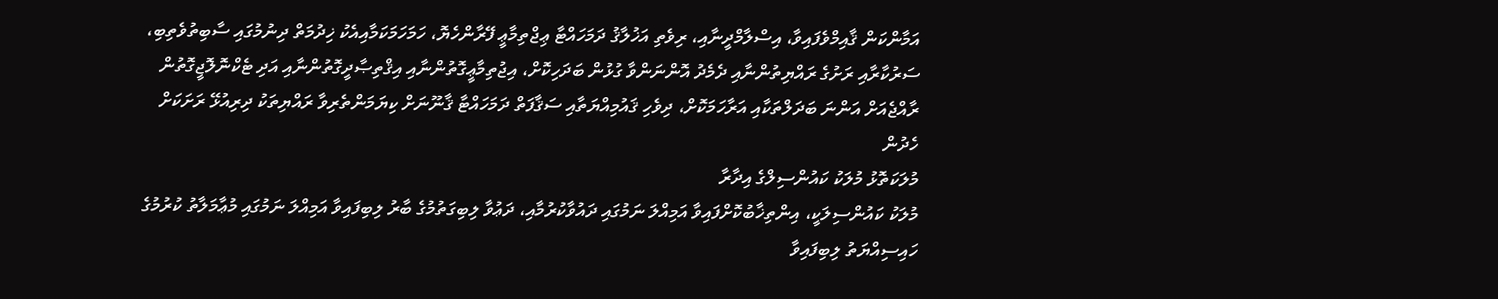އަމާންކަން ޤާއިމްވެފައިވާ، އިސްލާމްދީނާއި، ރިވެތި އަޚުލާޤު ދަމަހައްޓާ ޢިޖްތިމާޢީ ފޭރާންހެޔޮ، ހަމަހަމަކަމާއިއެކު ޚިދުމަތް ދިނުމުގައި ސާބިތުވެތިބި، ސަރުކާރާއި ރަށުގެ ރައްޔިތުންނާއި ދެމެދު އޮންނަންވާ ގުޅުން ބަދަހިކޮށް، އިޖުތިމާޢީގޮތުންނާއި އިޤްތިޞާދީގޮތުންނާއި އަދި ޓެކްނޮލޮޖީގޮތުން ރާއްޖެއަށް އަންނަ ބަދަލްތަކާއި އަރާހަމަކޮށް، ދިވެހި ޤައުމިއްޔަތާއި ސަޤާފަތް ދަމަހައްޓާ ޤާނޫނަށް ކިޔަމަންތެރިވާ ރައްޔިތަކު ދިރިއުޅޭ ރަށަކަށް ހެދުން
މުލަކަތޮޅު މުލަކު ކައުންސިލްގެ އިދާރާ
މުލަކު ކައުންސިލަކީ، އިންތިޚާބުކޮށްފައިވާ އަމިއްލަ ނަމުގައި ދައުވާކުރުމާއި، ދަޢުވާ ލިބިގަތުމުގެ ބާރު ލިބިފައިވާ އަމިއްލަ ނަމުގައި މުޢާމަލާތު ކުރުމުގެ ހައިސިއްޔަތު ލިބިފައިވާ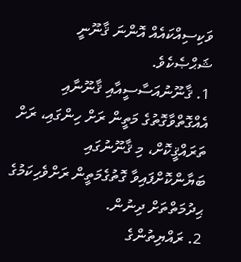ވަކިސިއްކައެއް އޮންނަ ޤާނޫނީ ޝަޙްޞެކެވެ.
1. ޤާނޫނުއަސާސީއާއި ޤާނޫނާއި އެއްގޮތްވާގޮތުގެ މަތީން ރަށް ހިންގައި، ރަށް ތަރައްޤީކޮށް، މި ޤާނޫނުގައި ބަޔާންކޮށްފައިވާ ގޮތުގެމަތީން ރަށްވެހިކަމުގެ ޙިދުމަތްތަށް ދިނުން.
2. ރައްޔިތުންގެ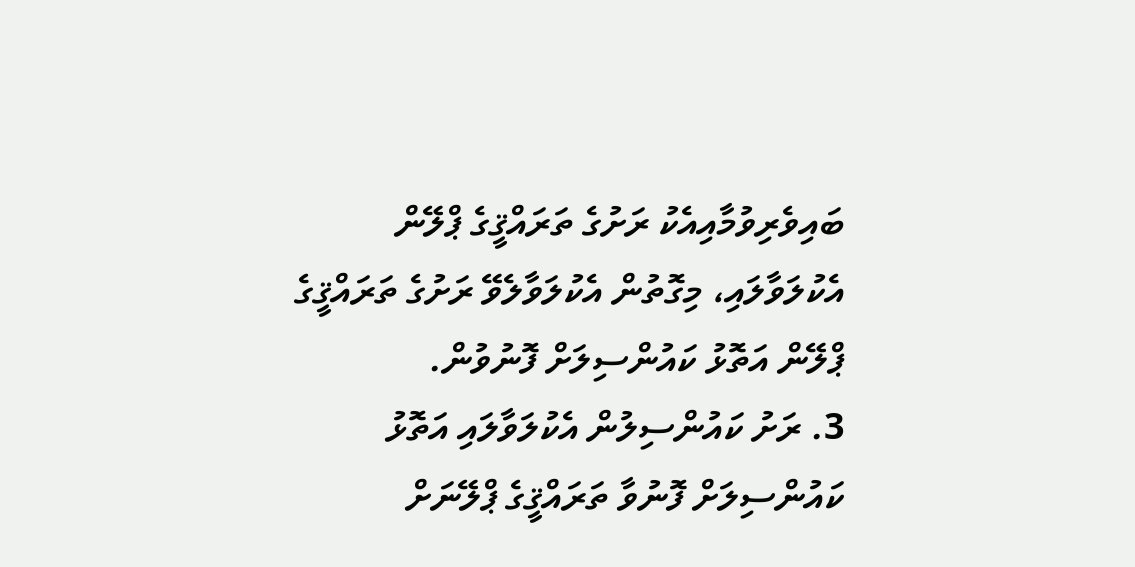ބައިވެރިވުމާއިއެކު ރަށުގެ ތަރައްޤީގެ ޕްލޭން އެކުލަވާލައި، މިގޮތުން އެކުލަވާލެވޭ ރަށުގެ ތަރައްޤީގެ ޕްލޭން އަތޮޅު ކައުންސިލަށް ފޮނުވުން.
3. ރަށު ކައުންސިލުން އެކުލަވާލައި އަތޮޅު ކައުންސިލަށް ފޮނުވާ ތަރައްޤީގެ ޕްލޭނަށް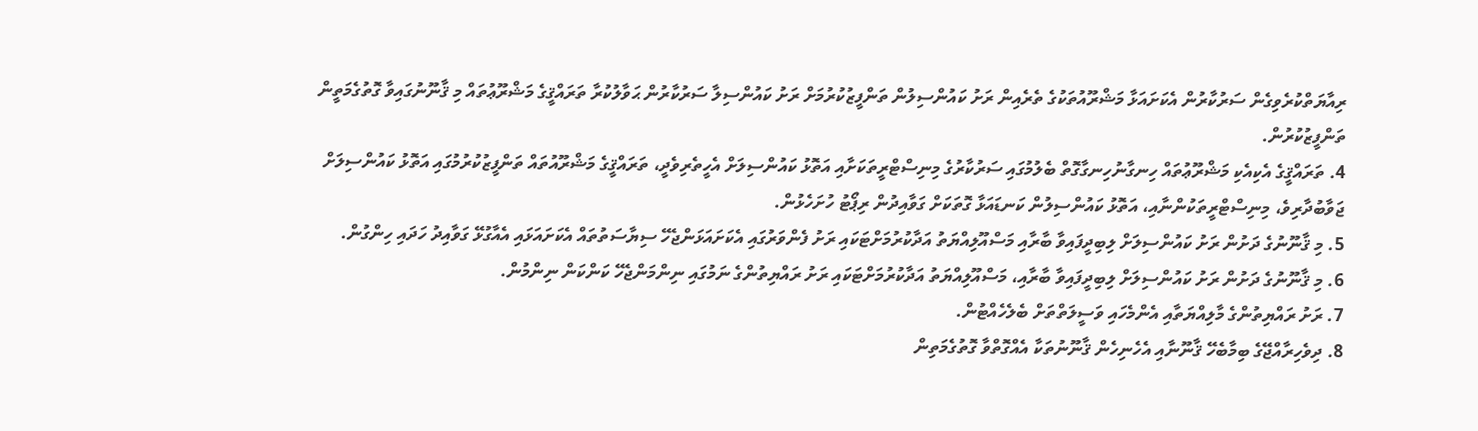ރިއާޔަތްކުރެވިގެން ސަރުކާރުން އެކަށައަޅާ މަޝްރޫއުތަކުގެ ތެރެއިން ރަށު ކައުންސިލުން ތަންފީޒުކުރުމަށް ރަށު ކައުންސިލާ ސަރުކާރުން ޙަވާލުކުރާ ތަރައްޤީގެ މަޝްރޫޢުތައް މި ޤާނޫނުގައިވާ ގޮތުގެމަތީން ތަންފީޒުކުރުން.
4. ތަރައްޤީގެ އެކިއެކި މަޝްރޫޢުތައް ހިނގާނުހިނގާގޮތް ބެލުމުގައި ސަރުކާރުގެ މިނިސްޓްރީތަކަށާއި އަތޮޅު ކައުންސިލަށް އެހީތެރިވެދީ، ތަރައްޤީގެ މަޝްރޫއުތައް ތަންފީޒުކުރުމުގައި އަތޮޅު ކައުންސިލަށް ޖަވާބުދާރިވެ، މިނިސްޓްރީތަކުންނާއި، އަތޮޅު ކައުންސިލުން ކަނޑައަޅާ ގޮތަކަށް ގަވާއިދުން ރިޕޯޓު ހުށަހެޅުން.
5. މި ޤާނޫނުގެ ދަށުން ރަށު ކައުންސިލަށް ލިބިދީފައިވާ ބާރާއި މަސްއޫލިއްޔަތު އަދާކުރުމަށްޓަކައި ރަށު ފެންވަރުގައި އެކަށައަޅަންޖެހޭ ސިޔާސަތުތައް އެކަށައަޅައި އެއާގުޅޭ ގަވާއިދު ހަދައި ހިންގުން.
6. މި ޤާނޫނުގެ ދަށުން ރަށު ކައުންސިލަށް ލިބިދީފައިވާ ބާރާއި، މަސްއޫލިއްޔަތު އަދާކުރުމަށްޓަކައި ރަށު ރައްޔިތުންގެ ނަމުގައި ނިންމަންޖެހޭ ކަންކަން ނިންމުން.
7. ރަށު ރައްޔިތުންގެ މާލިއްޔަތާއި އެންމެހައި ވަސީލަތްތަށް ބެލެހެއްޓުން.
8. ދިވެހިރާއްޖޭގެ ބިމާބެހޭ ޤާނޫނާއި އެހެނިހެން ޤާނޫނުތަކާ އެއްގޮތްވާ ގޮތުގެމަތިން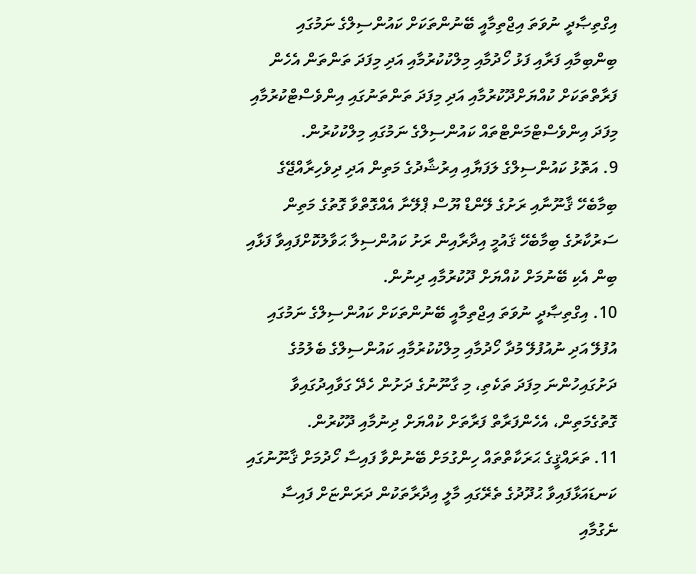އިގްތިޞާދީ ނުވަތަ އިޖްތިމާއީ ބޭނުންތަކަށް ކައުންސިލްގެ ނަމުގައި ބިންބިމާއި ފަރާއި ފަޅު ހޯދުމާއި މިލްކުކުރުމާއި އަދި މިފަދަ ތަންތަން އެހެން ފަރާތްތަކަށް ކުއްޔަށްދޫކުރުމާއި އަދި މިފަދަ ތަންތަނުގައި އިންވެސްޓްކުރުމާއި މިފަދަ އިންވެސްޓްމަންޓްތައް ކައުންސިލްގެ ނަމުގައި މިލްކުކުރުން.
9. އަތޮޅު ކައުންސިލްގެ ލަފަޔާއި އިރުޝާދުގެ މަތިން އަދި ދިވެހިރާއްޖޭގެ ބިމާބެހޭ ޤާނޫނާއި ރަށުގެ ލޭންޑް ޔޫސް ޕްލޭނާ އެއްގޮތްވާ ގޮތުގެ މަތިން ސަރުކާރުގެ ބިމާބެހޭ ޤައުމީ އިދާރާއިން ރަށު ކައުންސިލާ ޙަވާލުކޮށްފައިވާ ފަޅާއި ބިން އެކި ބޭނުމަށް ކުއްޔަށް ދޫކުރުމާއި ދިނުން.
10. އިގްތިޞާދީ ނުވަތަ އިޖްތިމާއީ ބޭނުންތަކަށް ކައުންސިލްގެ ނަމުގައި އުފުލޭ އަދި ނުއުފުލޭ މުދާ ހޯދުމާއި މިލްކުކުރުމާއި ކައުންސިލްގެ ބެލުމުގެ ދަށުގައިހުންނަ މިފަދަ ތަކެތި، މި ގާނޫނުގެ ދަށުން ހެދޭ ގަވާއިދުގައިވާ ގޮތުގެމަތިން، އެހެންފަރާތް ފަރާތަށް ކުއްޔަށް ދިނުމާއި ދޫކުރުން.
11. ތަރައްޤީގެ ޙަރަކާތްތައް ހިންގުމަށް ބޭނުންވާ ފައިސާ ހޯދުމަށް ޤާނޫނުގައި ކަނޑައަޅާފައިވާ ޙުދޫދުގެ ތެރޭގައި މާލީ އިދާރާތަކުން ދަރަންޏަށް ފައިސާ ނެގުމާއި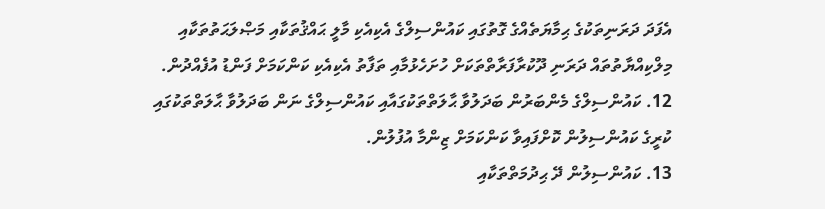އެފަދަ ދަރަނިތަކުގެ ޙިމާޔަތެއްގެ ގޮތުގައި ކައުންސިލްގެ އެކިއެކި މާލީ ޙައްޤުތަކާއި މަޞްލަޙަތުތަކާއި މިލްކިއްޔާތުތައް ދަރަނި ދޫކުރާފަރާތްތަކަށް ހުށަހެޅުމާއި ތަފާތު އެކިއެކި ކަންކަމަށް ފަންޑު އުފެއްދުން.
12. ކައުންސިލްގެ މެންބަރުން ބަދަލުވާ ޙާލަތްތަކުގައާއި ކައުންސިލްގެ ނަން ބަދަލުވާ ޙާލަތްތަކުގައި ކުރީގެ ކައުންސިލުން ކޮށްފައިވާ ކަންކަމަށް ޒިންމާ އުފުލުން.
13. ކައުންސިލުން ދޭ ޙިދުމަތްތަކާއި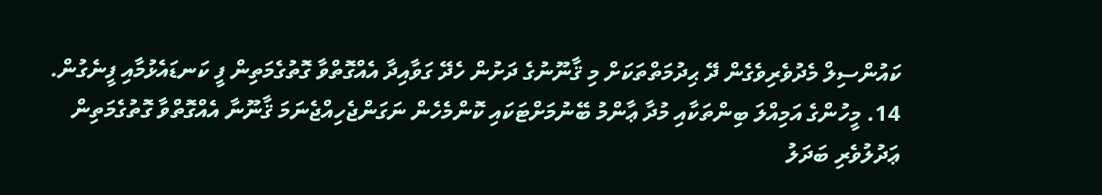ކައުންސިލް މެދުވެރިވެގެން ދޭ ޙިދުމަތްތަކަށް މި ޤާނޫނުގެ ދަށުން ހެދޭ ގަވާއިދާ އެއްގޮތްވާ ގޮތުގެމަތިން ފީ ކަނޑައެޅުމާއި ފީނެގުން.
14. މީހުންގެ އަމިއްލަ ބިންތަކާއި މުދާ ޢާންމު ބޭނުމަށްޓަކައި ކޮންމެހެން ނަގަންޖެހިއްޖެނަމަ ޤާނޫނާ އެއްގޮތްވާ ގޮތުގެމަތިން ޢަދުލުވެރި ބަދަލު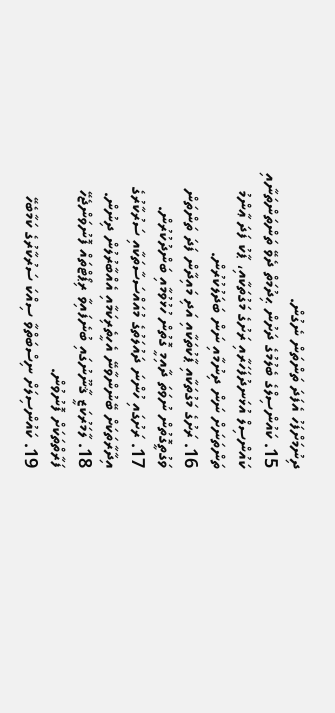ދިނުމަށްފަހު އެފަދަ ތަންތަން ނެގުން.
15. ކައުންސިލްގެ ބެލުމުގެ ދަށުން ޙިދުމަތް ދެވޭ ތަންތަންތަނާއި ކައުންސިލް އުޅަނދުފަހަރާއި ރަށުގެ މަގުތަކާއި، ޕާކު ފަދަ ޢާންމު ތަންތަނަށް ނަން ދިނުމާއި ނަން ބަދަލުކުރުން.
16. ރަށުގެ މަގުތަކާއި ޕާކުތަކާއި އަދި މައިދާން ފަދަ ތަންތަން ވަގުތީގޮތުން ނުވަތަ ދާއިމީ ގޮތުން ހުޅުވުމާއި ބަންދުކުރުން.
17. ރަށުގައި ހުންނަ ދައުލަތުގެ މުއައްސަސާތަކާއި ސަރުކާރުގެ އިދާރާތަކަށް ބޭނުންވާނޭ އެހީތެރިކަމާއި އެއްބާރުލުން ދިނުން.
18. ލާމަރުކަޒީ ޤާނޫނުގައި ބުނެފައިވާ ރިޕޯޓްތައް ފޮނުވަންޖެހޭ ފަރާތްތަކަށް ފޮނުވުން.
19. ކައުންސިލަށް ނިސްބަތްވާ ސިއްކަ ސަރުކާރުގެ ކަމާބެހޭ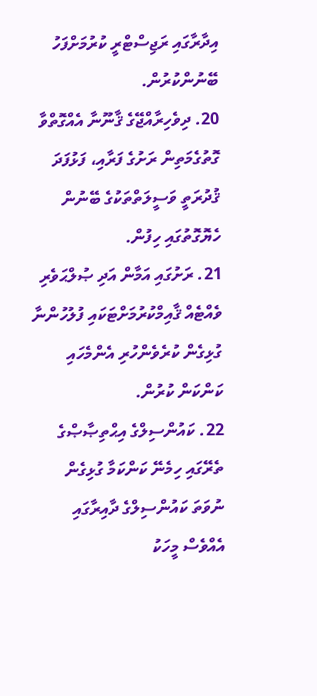އިދާރާގައި ރަޖިސްޓްރީ ކުރުމަށްފަހު ބޭނުންކުރުން.
20. ދިވެހިރާއްޖޭގެ ޤާނޫނާ އެއްގޮތްވާ ގޮތުގެމަތިން ރަށުގެ ފަރާއި، ފަޅުފަދަ ޤުދުރަތީ ވަސީލަތްތަކުގެ ބޭނުން ހެޔޮގޮތުގައި ހިފުން.
21. ރަށުގައި އަމާން އަދި ޞުލްޙަވެރި ވެއްޓެއް ޤާއިމްކުރުމަށްޓަކައި ފުލުހުންނާ ގުޅިގެން ކުރެވެންހުރި އެންމެހައި ކަންކަން ކުރުން.
22. ކައުންސިލްގެ އިޙްތިޞާޞްގެ ތެރޭގައި ހިމެނޭ ކަންކަމާ ގުޅިގެން ނުވަތަ ކައުންސިލްގެ ދާއިރާގައި އެއްވެސް މީހަކު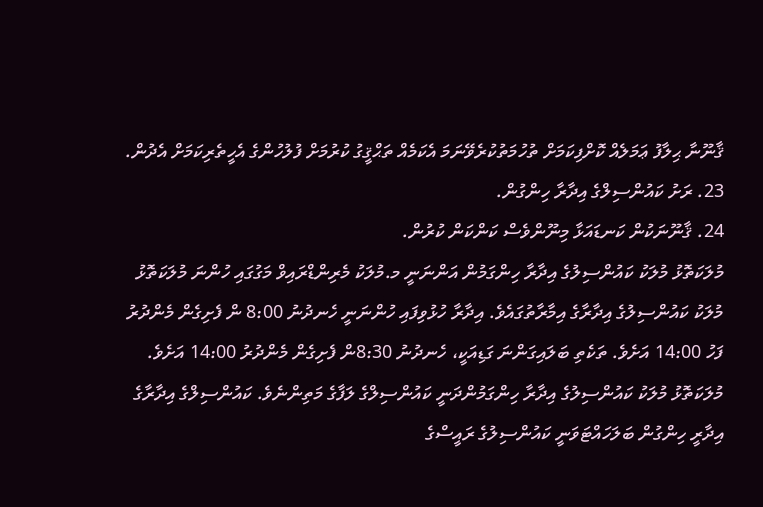ޤާނޫނާ ޙިލާފު ޢަމަލެއް ކޮށްފިކަމަށް ތުހުމަތުކުރެވޭނަމަ އެކަމެއް ތަޙްޤީގު ކުރުމަށް ފުލުހުންގެ އެހީތެރިކަމަށް އެދުން.
23. ރަށު ކައުންސިލްގެ އިދާރާ ހިންގުން.
24. ޤާނޫނަކުން ކަނޑައަޅާ މިނޫންވެސް ކަންކަން ކުރުން.
މުލަކަތޮޅު މުލަކު ކައުންސިލުގެ އިދާރާ ހިންގަމުން އަންނަނީ މ.މުލަކު މެރިންޑްރައިވް މަގުގައި ހުންނަ މުލަކަތޮޅު މުލަކު ކައުންސިލުގެ އިދާރާގެ އިމާރާތުގައެވެ. އިދާރާ ހުޅުވިފައި ހުންނަނީ ހެނދުނު 8:00 ން ފެށިގެން މެންދުރު ފަހު 14:00 އަށެވެ. ތަކެތި ބަލައިގަންނަ ގަޑިއަކީ، ހެނދުނު 8:30ން ފެށިގެން މެންދުރު 14:00 އަށެވެ.
މުލަކަތޮޅު މުލަކު ކައުންސިލުގެ އިދާރާ ހިންގަމުންދަނީ ކައުންސިލްގެ ލަފާގެ މަތިންނެވެ. ކައުންސިލްގެ އިދާރާގެ އިދާރީ ހިންގުން ބަލަހައްޓަވަނީ ކައުންސިލުގެ ރައީސްގެ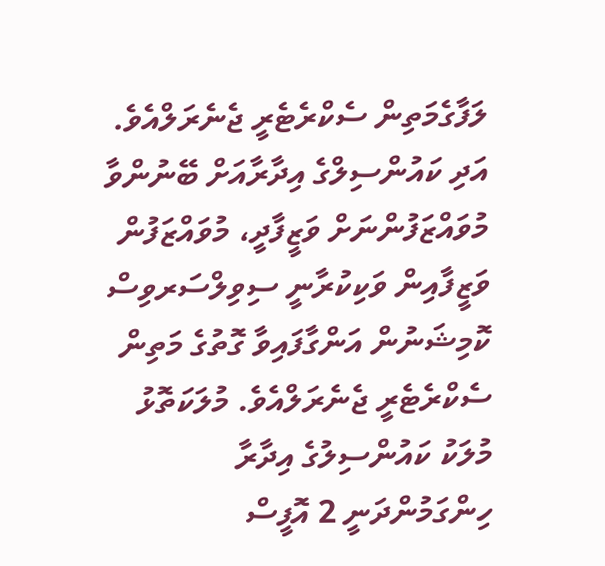ލަފާގެމަތިން ސެކްރެޓެރީ ޖެނެރަލްއެވެ. އަދި ކައުންސިލްގެ އިދާރާއަށް ބޭނުންވާ މުވައްޒަފުންނަށް ވަޒީފާދީ، މުވައްޒަފުން ވަޒީފާއިން ވަކިކުރާނީ ސިވިލްސަރވިސް ކޮމިޝަނުން އަންގާފައިވާ ގޮތުގެ މަތިން ސެކްރެޓެރީ ޖެނެރަލްއެވެ. މުލަކަތޮޅު މުލަކު ކައުންސިލުގެ އިދާރާ ހިންގަމުންދަނީ 2 އޮފީސް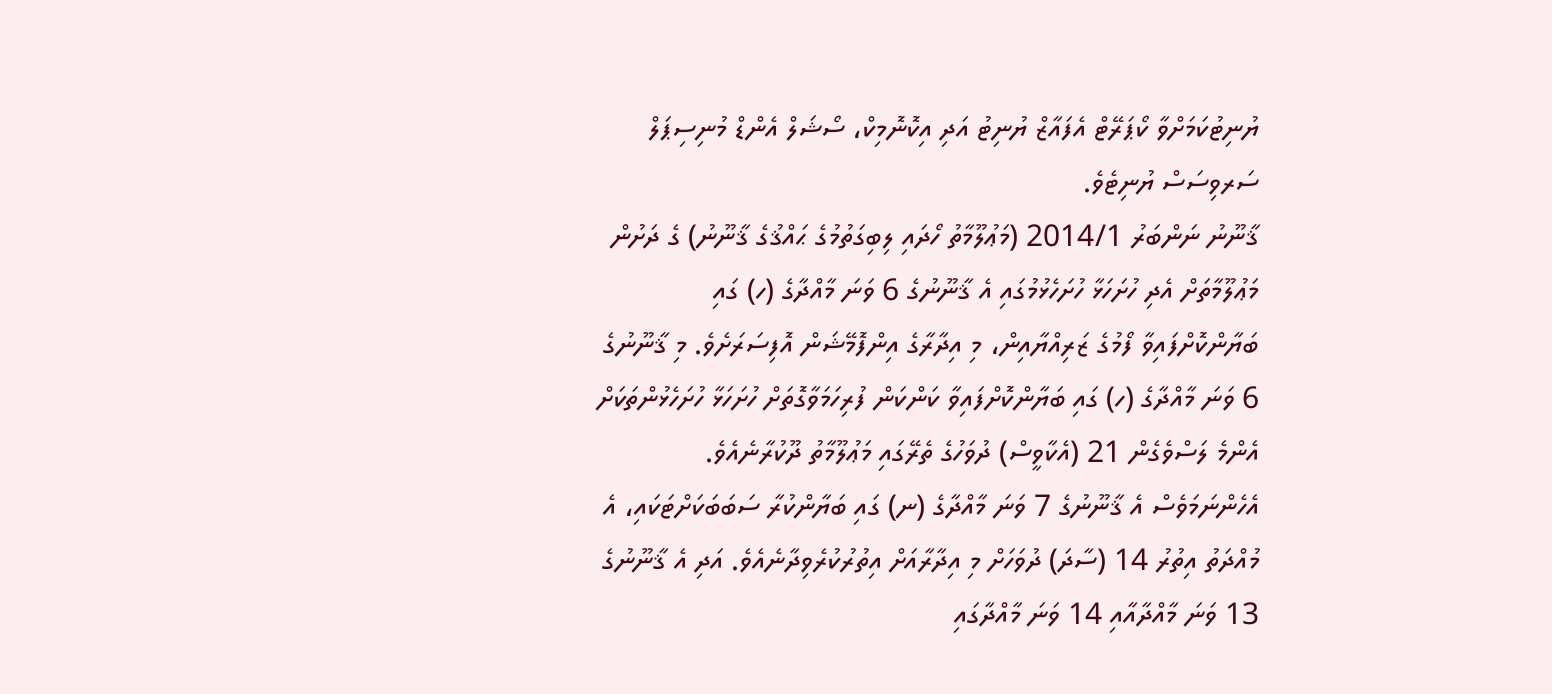ޔުނިޓުކަމަށްވާ ކޯޕަރޭޓް އެފައާޒް ޔުނިޓު އަދި އިކޮނޮމިކް، ސޯޝަލް އެންޑް މުނިސިޕަލް ސަރވިސަސް ޔުނިޓެވެ.
ޤާނޫނު ނަންބަރު 2014/1 (މަޢުލޫމާތު ހޯދައި ލިބިގަތުމުގެ ޙައްޤުގެ ޤާނޫނު) ގެ ދަށުން މަޢުލޫމާތަށް އެދި ހުށަހަޅާ ހުށަހެޅުމުގައި އެ ޤާނޫނުގެ 6 ވަނަ މާއްދާގެ (ހ) ގައި ބަޔާންކޮށްފައިވާ ފޯމުގެ ޒަރިއްޔާއިން، މި އިދާރާގެ އިންފޮމޭޝަން އޮފިސަރަށެވެ. މި ޤާނޫނުގެ 6 ވަނަ މާއްދާގެ (ހ) ގައި ބަޔާންކޮށްފައިވާ ކަންކަން ފުރިހަމަވާގޮތަށް ހުށަހަޅާ ހުށަހެޅުންތަކަށް އެންމެ ލަސްވެގެން 21 (އެކާވީސް) ދުވަހުގެ ތެރޭގައި މަޢުލޫމާތު ދޫކުރާނެއެވެ. އެހެންނަމަވެސް އެ ޤާނޫނުގެ 7 ވަނަ މާއްދާގެ (ނ) ގައި ބަޔާންކުރާ ސަބަބަކަށްޓަކައި، އެ މުއްދަތު އިތުރު 14 (ސާދަ) ދުވަހަށް މި އިދާރާއަށް އިތުރުކުރެވިދާނެއެވެ. އަދި އެ ޤާނޫނުގެ 13 ވަނަ މާއްދާއާއި 14 ވަނަ މާއްދާގައި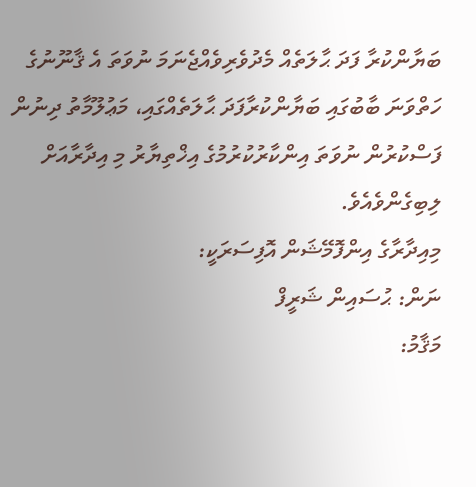ބަޔާންކުރާ ފަދަ ޙާލަތެއް މެދުވެރިވެއްޖެނަމަ ނުވަތަ އެ ޤާނޫނުގެ ހަތްވަނަ ބާބުގައި ބަޔާންކުރާފަދަ ޙާލަތެއްގައި، މަޢުލޫމާތު ދިނުން ފަސްކުރުން ނުވަތަ އިންކާރުކުރުމުގެ އިޚްތިޔާރު މި އިދާރާއަށް ލިބިގެންވެއެވެ.
މިއިދާރާގެ އިންފޮމޭޝަން އޮފިސަރަކީ:
ނަން: ޙުސައިން ޝަރީފް
މަޤާމު: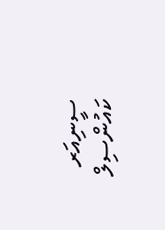ސީނިއަރ ކައުންސިލް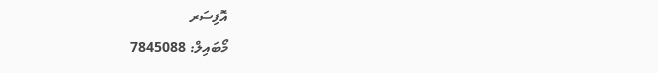އޮފިސަރ
މޯބައިލް: 7845088